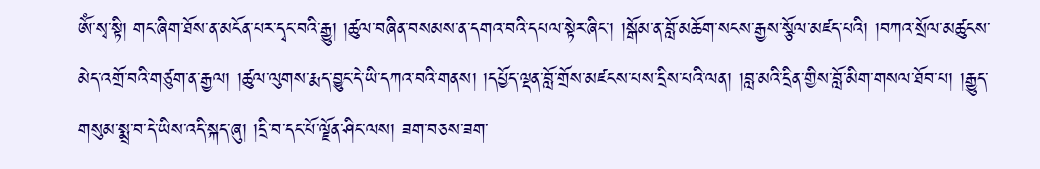ཨོཾ་སྭ་སྟི། གང་ཞིག་ཐོས་ན་མངོན་པར་དྭང་བའི་རྒྱུ། །ཚུལ་བཞིན་བསམས་ན་དགའ་བའི་དཔལ་སྟེར་ཞིང་། །སྒོམ་ན་བློ་མཆོག་སངས་རྒྱས་སྩོལ་མཛད་པའི། །བཀའ་སྲོལ་མཚུངས་མེད་འགྲོ་བའི་གཙུག་ན་རྒྱལ། །ཚུལ་ལུགས་རྨད་བྱུང་དེ་ཡི་དཀའ་བའི་གནས། །དཔྱོད་ལྡན་བློ་གྲོས་མཛངས་པས་དྲིས་པའི་ལན། །བླ་མའི་དྲིན་གྱིས་བློ་མིག་གསལ་ཐོབ་པ། །རྒྱུད་གསུམ་སྨྲ་བ་དེ་ཡིས་འདི་སྐད་ཞུ། །དྲི་བ་དང་པོ་ལྗོན་ཤིང་ལས། ཟག་བཅས་ཟག་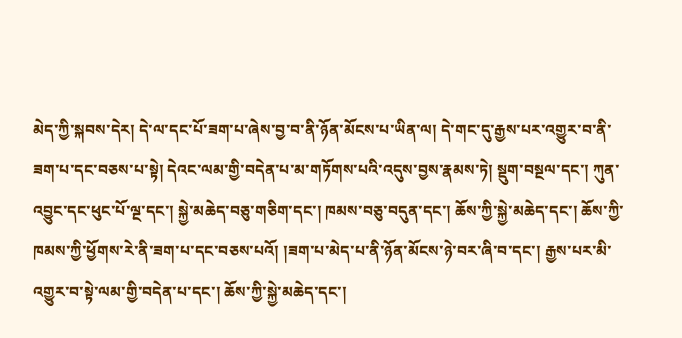མེད་ཀྱི་སྐབས་དེར། དེ་ལ་དང་པོ་ཟག་པ་ཞེས་བྱ་བ་ནི་ཉོན་མོངས་པ་ཡིན་ལ། དེ་གང་དུ་རྒྱས་པར་འགྱུར་བ་ནི་ཟག་པ་དང་བཅས་པ་སྟེ། དེའང་ལམ་གྱི་བདེན་པ་མ་གཏོགས་པའི་འདུས་བྱས་རྣམས་ཏེ། སྡུག་བསྔལ་དང་། ཀུན་འབྱུང་དང་ཕུང་པོ་ལྔ་དང་། སྐྱེ་མཆེད་བཅུ་གཅིག་དང་། ཁམས་བཅུ་བདུན་དང་། ཆོས་ཀྱི་སྐྱེ་མཆེད་དང་། ཆོས་ཀྱི་ཁམས་ཀྱི་ཕྱོགས་རེ་ནི་ཟག་པ་དང་བཅས་པའོ། །ཟག་པ་མེད་པ་ནི་ཉོན་མོངས་ཉེ་བར་ཞི་བ་དང་། རྒྱས་པར་མི་འགྱུར་བ་སྟེ་ལམ་གྱི་བདེན་པ་དང་། ཆོས་ཀྱི་སྐྱེ་མཆེད་དང་།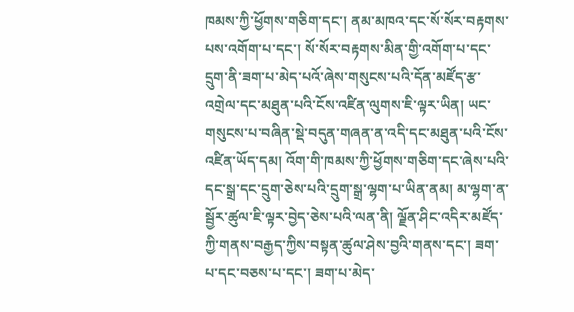ཁམས་ཀྱི་ཕྱོགས་གཅིག་དང་། ནམ་མཁའ་དང་སོ་སོར་བརྟགས་པས་འགོག་པ་དང་། སོ་སོར་བརྟགས་མིན་གྱི་འགོག་པ་དང་དྲུག་ནི་ཟག་པ་མེད་པའོ་ཞེས་གསུངས་པའི་དོན་མཛོད་རྩ་འགྲེལ་དང་མཐུན་པའི་ངོས་འཛིན་ལུགས་ཇི་ལྟར་ཡིན། ཡང་གསུངས་པ་བཞིན་སྡེ་བདུན་གཞན་ན་འདི་དང་མཐུན་པའི་ངོས་འཛིན་ཡོད་དམ། འོག་གི་ཁམས་ཀྱི་ཕྱོགས་གཅིག་དང་ཞེས་པའི་དང་སྒྲ་དང་དྲུག་ཅེས་པའི་དྲུག་སྒྲ་ལྷག་པ་ཡིན་ནམ། མ་ལྷག་ན་སྦྱོར་ཚུལ་ཇི་ལྟར་བྱེད་ཅེས་པའི་ལན་ནི། ལྗོན་ཤིང་འདིར་མཛོད་ཀྱི་གནས་བརྒྱད་ཀྱིས་བསྟན་ཚུལ་ཤེས་བྱའི་གནས་དང་། ཟག་པ་དང་བཅས་པ་དང་། ཟག་པ་མེད་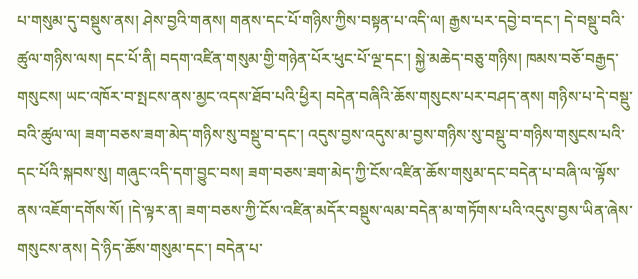པ་གསུམ་དུ་བསྡུས་ནས། ཤེས་བྱའི་གནས། གནས་དང་པོ་གཉིས་ཀྱིས་བསྟན་པ་འདི་ལ། རྒྱས་པར་དབྱེ་བ་དང་། དེ་བསྡུ་བའི་ཚུལ་གཉིས་ལས། དང་པོ་ནི། བདག་འཛིན་གསུམ་གྱི་གཉེན་པོར་ཕུང་པོ་ལྔ་དང་། སྐྱེ་མཆེད་བཅུ་གཉིས། ཁམས་བཅོ་བརྒྱད་གསུངས། ཡང་འཁོར་བ་སྤངས་ནས་མྱང་འདས་ཐོབ་པའི་ཕྱིར། བདེན་བཞིའི་ཆོས་གསུངས་པར་བཤད་ནས། གཉིས་པ་དེ་བསྡུ་བའི་ཚུལ་ལ། ཟག་བཅས་ཟག་མེད་གཉིས་སུ་བསྡུ་བ་དང་། འདུས་བྱས་འདུས་མ་བྱས་གཉིས་སུ་བསྡུ་བ་གཉིས་གསུངས་པའི་དང་པོའི་སྐབས་སུ། གཞུང་འདི་དག་བྱུང་བས། ཟག་བཅས་ཟག་མེད་ཀྱི་ངོས་འཛིན་ཆོས་གསུམ་དང་བདེན་པ་བཞི་ལ་ལྟོས་ནས་འཇོག་དགོས་སོ། །དེ་ལྟར་ན། ཟག་བཅས་ཀྱི་ངོས་འཛིན་མདོར་བསྡུས་ལམ་བདེན་མ་གཏོགས་པའི་འདུས་བྱས་ཡིན་ཞེས་གསུངས་ནས། དེ་ཉིད་ཆོས་གསུམ་དང་། བདེན་པ་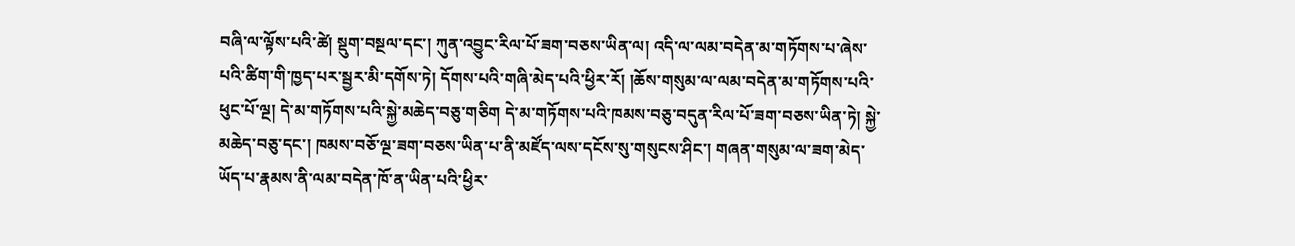བཞི་ལ་ལྟོས་པའི་ཚེ། སྡུག་བསྔལ་དང་། ཀུན་འབྱུང་རིལ་པོ་ཟག་བཅས་ཡིན་ལ། འདི་ལ་ལམ་བདེན་མ་གཏོགས་པ་ཞེས་པའི་ཚིག་གི་ཁྱད་པར་སྦྱར་མི་དགོས་ཏེ། དོགས་པའི་གཞི་མེད་པའི་ཕྱིར་རོ། །ཆོས་གསུམ་ལ་ལམ་བདེན་མ་གཏོགས་པའི་ཕུང་པོ་ལྔ། དེ་མ་གཏོགས་པའི་སྐྱེ་མཆེད་བཅུ་གཅིག དེ་མ་གཏོགས་པའི་ཁམས་བཅུ་བདུན་རིལ་པོ་ཟག་བཅས་ཡིན་ཏེ། སྐྱེ་མཆེད་བཅུ་དང་། ཁམས་བཅོ་ལྔ་ཟག་བཅས་ཡིན་པ་ནི་མཛོད་ལས་དངོས་སུ་གསུངས་ཤིང་། གཞན་གསུམ་ལ་ཟག་མེད་ཡོད་པ་རྣམས་ནི་ལམ་བདེན་ཁོ་ན་ཡིན་པའི་ཕྱིར་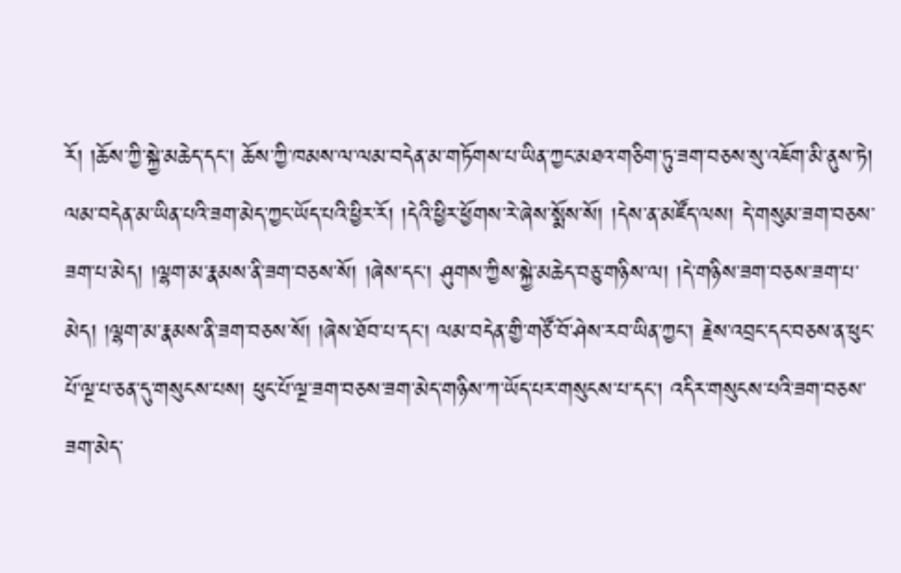རོ། །ཆོས་ཀྱི་སྐྱེ་མཆེད་དང་། ཆོས་ཀྱི་ཁམས་ལ་ལམ་བདེན་མ་གཏོགས་པ་ཡིན་ཀྱང་མཐའ་གཅིག་ཏུ་ཟག་བཅས་སུ་འཇོག་མི་ནུས་ཏེ། ལམ་བདེན་མ་ཡིན་པའི་ཟག་མེད་ཀྱང་ཡོད་པའི་ཕྱིར་རོ། །དེའི་ཕྱིར་ཕྱོགས་རེ་ཞེས་སྨོས་སོ། །དེས་ན་མཛོད་ལས། དེ་གསུམ་ཟག་བཅས་ཟག་པ་མེད། །ལྷག་མ་རྣམས་ནི་ཟག་བཅས་སོ། །ཞེས་དང་། ཤུགས་ཀྱིས་སྐྱེ་མཆེད་བཅུ་གཉིས་ལ། །དེ་གཉིས་ཟག་བཅས་ཟག་པ་མེད། །ལྷག་མ་རྣམས་ནི་ཟག་བཅས་སོ། །ཞེས་ཐོབ་པ་དང་། ལམ་བདེན་གྱི་གཙོ་བོ་ཤེས་རབ་ཡིན་ཀྱང་། རྗེས་འབྲང་དང་བཅས་ན་ཕུང་པོ་ལྔ་པ་ཅན་དུ་གསུངས་པས། ཕུང་པོ་ལྔ་ཟག་བཅས་ཟག་མེད་གཉིས་ཀ་ཡོད་པར་གསུངས་པ་དང་། འདིར་གསུངས་པའི་ཟག་བཅས་ཟག་མེད་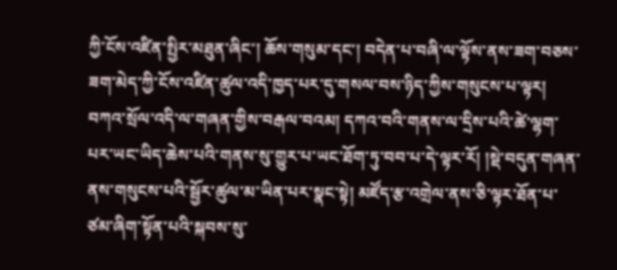ཀྱི་ངོས་འཛིན་སྤྱིར་མཐུན་ཞིང་། ཆོས་གསུམ་དང་། བདེན་པ་བཞི་ལ་ལྟོས་ནས་ཟག་བཅས་ཟག་མེད་ཀྱི་ངོས་འཛིན་ཚུལ་འདི་ཁྱད་པར་དུ་གསལ་བས་ཉིད་ཀྱིས་གསུངས་པ་ལྟར། བཀའ་སྲོལ་འདི་ལ་གཞན་གྱིས་བརྒལ་བའམ། དཀའ་བའི་གནས་ལ་དྲིས་པའི་ཚེ་ལྷག་པར་ཡང་ཡིད་ཆེས་པའི་གནས་སུ་གྱུར་པ་ཡང་ཐོག་ཏུ་བབ་པ་དེ་ལྟར་རོ། །སྡེ་བདུན་གཞན་ནས་གསུངས་པའི་སྦྱོར་ཚུལ་མ་ཡིན་པར་སྣང་སྟེ། མཛོད་རྩ་འགྲེལ་ནས་ཅི་ལྟར་ཐོན་པ་ཙམ་ཞིག་སྟོན་པའི་སྐབས་སུ་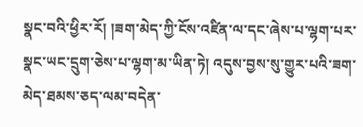སྣང་བའི་ཕྱིར་རོ། །ཟག་མེད་ཀྱི་ངོས་འཛིན་ལ་དང་ཞེས་པ་ལྷག་པར་སྣང་ཡང་དྲུག་ཅེས་པ་ལྷག་མ་ཡིན་ཏེ། འདུས་བྱས་སུ་གྱུར་པའི་ཟག་མེད་ཐམས་ཅད་ལམ་བདེན་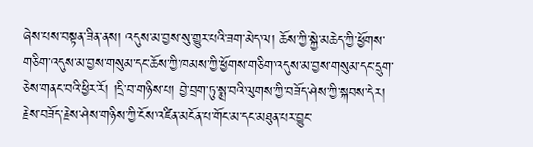ཞེས་པས་བསྟན་ཟིན་ནས། འདུས་མ་བྱས་སུ་གྱུར་པའི་ཟག་མེད་ལ། ཆོས་ཀྱི་སྐྱེ་མཆེད་ཀྱི་ཕྱོགས་གཅིག་འདུས་མ་བྱས་གསུམ་དང་ཆོས་ཀྱི་ཁམས་ཀྱི་ཕྱོགས་གཅིག་འདུས་མ་བྱས་གསུམ་དང་དྲུག་ཅེས་གནང་བའི་ཕྱིར་རོ། །དྲི་བ་གཉིས་པ། བྱེ་བྲག་ཏུ་སྨྲ་བའི་ལུགས་ཀྱི་བཟོད་ཤེས་ཀྱི་སྐབས་དེར། རྗེས་བཟོད་རྗེས་ཤེས་གཉིས་ཀྱི་ངོས་འཛིན་མངོན་པ་གོང་མ་དང་མཐུན་པར་བྱུང་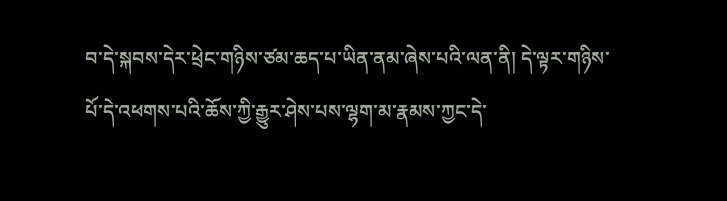བ་དེ་སྐབས་དེར་ཕྲེང་གཉིས་ཙམ་ཆད་པ་ཡིན་ནམ་ཞེས་པའི་ལན་ནི། དེ་ལྟར་གཉིས་པོ་དེ་འཕགས་པའི་ཆོས་ཀྱི་རྒྱུར་ཤེས་པས་ལྷག་མ་རྣམས་ཀྱང་དེ་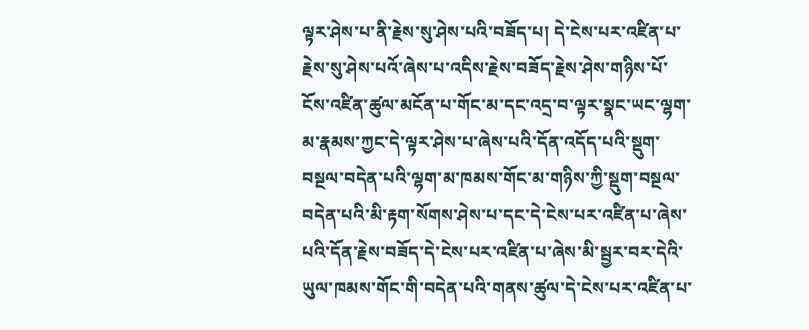ལྟར་ཤེས་པ་ནི་རྗེས་སུ་ཤེས་པའི་བཟོད་པ། དེ་ངེས་པར་འཛིན་པ་རྗེས་སུ་ཤེས་པའོ་ཞེས་པ་འདིས་རྗེས་བཟོད་རྗེས་ཤེས་གཉིས་པོ་ངོས་འཛིན་ཚུལ་མངོན་པ་གོང་མ་དང་འདྲ་བ་ལྟར་སྣང་ཡང་ལྷག་མ་རྣམས་ཀྱང་དེ་ལྟར་ཤེས་པ་ཞེས་པའི་དོན་འདོད་པའི་སྡུག་བསྔལ་བདེན་པའི་ལྷག་མ་ཁམས་གོང་མ་གཉིས་ཀྱི་སྡུག་བསྔལ་བདེན་པའི་མི་རྟག་སོགས་ཤེས་པ་དང་དེ་ངེས་པར་འཛིན་པ་ཞེས་པའི་དོན་རྗེས་བཟོད་དེ་ངེས་པར་འཛིན་པ་ཞེས་མི་སྦྱར་བར་དེའི་ཡུལ་ཁམས་གོང་གི་བདེན་པའི་གནས་ཚུལ་དེ་ངེས་པར་འཛིན་པ་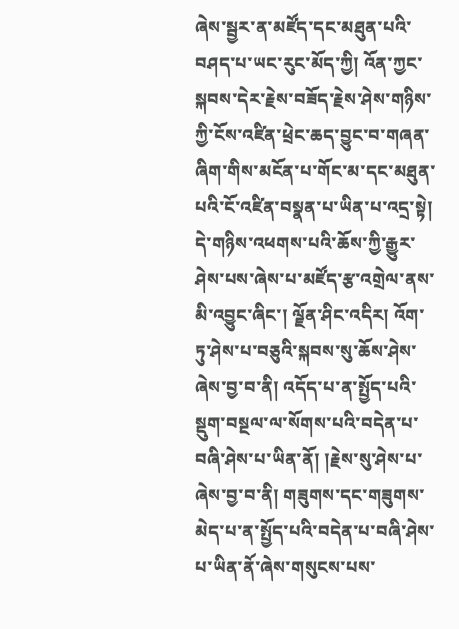ཞེས་སྦྱར་ན་མཛོད་དང་མཐུན་པའི་བཤད་པ་ཡང་རུང་མོད་ཀྱི། འོན་ཀྱང་སྐབས་དེར་རྗེས་བཟོད་རྗེས་ཤེས་གཉིས་ཀྱི་ངོས་འཛིན་ཕྲེང་ཆད་བྱུང་བ་གཞན་ཞིག་གིས་མངོན་པ་གོང་མ་དང་མཐུན་པའི་ངོ་འཛིན་བསྣན་པ་ཡིན་པ་འདྲ་སྟེ། དེ་གཉིས་འཕགས་པའི་ཆོས་ཀྱི་རྒྱུར་ཤེས་པས་ཞེས་པ་མཛོད་རྩ་འགྲེལ་ནས་མི་འབྱུང་ཞིང་། ལྗོན་ཤིང་འདིར། འོག་ཏུ་ཤེས་པ་བཅུའི་སྐབས་སུ་ཆོས་ཤེས་ཞེས་བྱ་བ་ནི། འདོད་པ་ན་སྤྱོད་པའི་སྡུག་བསྔལ་ལ་སོགས་པའི་བདེན་པ་བཞི་ཤེས་པ་ཡིན་ནོ། །རྗེས་སུ་ཤེས་པ་ཞེས་བྱ་བ་ནི། གཟུགས་དང་གཟུགས་མེད་པ་ན་སྤྱོད་པའི་བདེན་པ་བཞི་ཤེས་པ་ཡིན་ནོ་ཞེས་གསུངས་པས་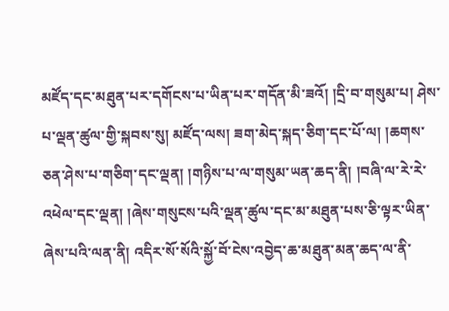མཛོད་དང་མཐུན་པར་དགོངས་པ་ཡིན་པར་གདོན་མི་ཟའོ། །དྲི་བ་གསུམ་པ། ཤེས་པ་ལྡན་ཚུལ་གྱི་སྐབས་སུ། མཛོད་ལས། ཟག་མེད་སྐད་ཅིག་དང་པོ་ལ། །ཆགས་ཅན་ཤེས་པ་གཅིག་དང་ལྡན། །གཉིས་པ་ལ་གསུམ་ཡན་ཆད་ནི། །བཞི་ལ་རེ་རེ་འཕེལ་དང་ལྡན། །ཞེས་གསུངས་པའི་ལྡན་ཚུལ་དང་མ་མཐུན་པས་ཅི་ལྟར་ཡིན་ཞེས་པའི་ལན་ནི། འདིར་སོ་སོའི་སྐྱོ་བོ་ངེས་འབྱེད་ཆ་མཐུན་མན་ཆད་ལ་ནི་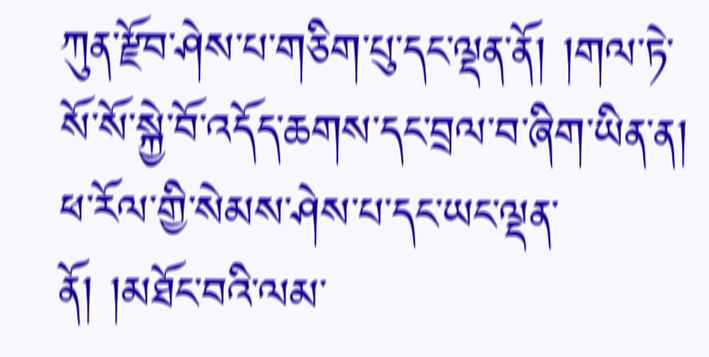ཀུན་རྫོབ་ཤེས་པ་གཅིག་པུ་དང་ལྡན་ནོ། །གལ་ཏེ་སོ་སོ་སྐྱེ་བོ་འདོད་ཆགས་དང་བྲལ་བ་ཞིག་ཡིན་ན། ཕ་རོལ་གྱི་སེམས་ཤེས་པ་དང་ཡང་ལྡན་ནོ། །མཐོང་བའི་ལམ་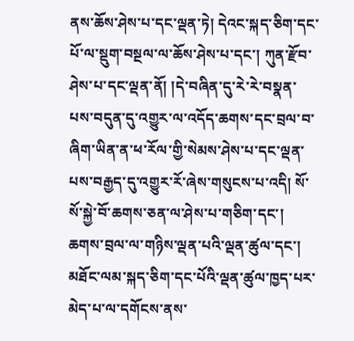ནས་ཆོས་ཤེས་པ་དང་ལྡན་ཏེ། དེའང་སྐད་ཅིག་དང་པོ་ལ་སྡུག་བསྔལ་ལ་ཆོས་ཤེས་པ་དང་། ཀུན་རྫོབ་ཤེས་པ་དང་ལྡན་ནོ། །དེ་བཞིན་དུ་རེ་རེ་བསྣན་པས་བདུན་དུ་འགྱུར་ལ་འདོད་ཆགས་དང་བྲལ་བ་ཞིག་ཡིན་ན་ཕ་རོལ་གྱི་སེམས་ཤེས་པ་དང་ལྡན་པས་བརྒྱད་དུ་འགྱུར་རོ་ཞེས་གསུངས་པ་འདི། སོ་སོ་སྐྱེ་བོ་ཆགས་ཅན་ལ་ཤེས་པ་གཅིག་དང་། ཆགས་བྲལ་ལ་གཉིས་ལྡན་པའི་ལྡན་ཚུལ་དང་། མཐོང་ལམ་སྐད་ཅིག་དང་པོའི་ལྡན་ཚུལ་ཁྱད་པར་མེད་པ་ལ་དགོངས་ནས་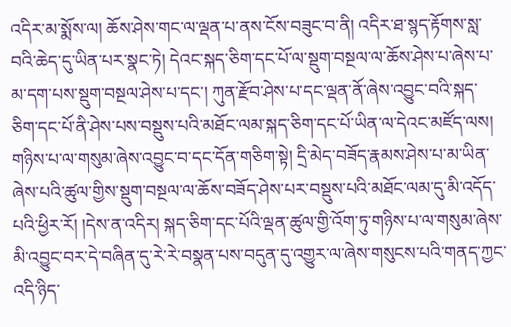འདིར་མ་སྨོས་ལ། ཆོས་ཤེས་གང་ལ་ལྡན་པ་ནས་ངོས་བཟུང་བ་ནི། འདིར་ཐ་སྙད་རྟོགས་སླ་བའི་ཆེད་དུ་ཡིན་པར་སྣང་ཏེ། དེའང་སྐད་ཅིག་དང་པོ་ལ་སྡུག་བསྔལ་ལ་ཆོས་ཤེས་པ་ཞེས་པ་མ་དག་པས་སྡུག་བསྔལ་ཤེས་པ་དང་། ཀུན་རྫོབ་ཤེས་པ་དང་ལྡན་ནོ་ཞེས་འབྱུང་བའི་སྐད་ཅིག་དང་པོ་ནི་ཤེས་པས་བསྡུས་པའི་མཐོང་ལམ་སྐད་ཅིག་དང་པོ་ཡིན་ལ་དེའང་མཛོད་ལས། གཉིས་པ་ལ་གསུམ་ཞེས་འབྱུང་བ་དང་དོན་གཅིག་སྟེ། དྲི་མེད་བཟོད་རྣམས་ཤེས་པ་མ་ཡིན་ཞེས་པའི་ཚུལ་གྱིས་སྡུག་བསྔལ་ལ་ཆོས་བཟོད་ཤེས་པར་བསྡུས་པའི་མཐོང་ལམ་དུ་མི་འདོད་པའི་ཕྱིར་རོ། །དེས་ན་འདིར། སྐད་ཅིག་དང་པོའི་ལྡན་ཚུལ་གྱི་འོག་ཏུ་གཉིས་པ་ལ་གསུམ་ཞེས་མི་འབྱུང་བར་དེ་བཞིན་དུ་རེ་རེ་བསྣན་པས་བདུན་དུ་འགྱུར་ལ་ཞེས་གསུངས་པའི་གནད་ཀྱང་འདི་ཉིད་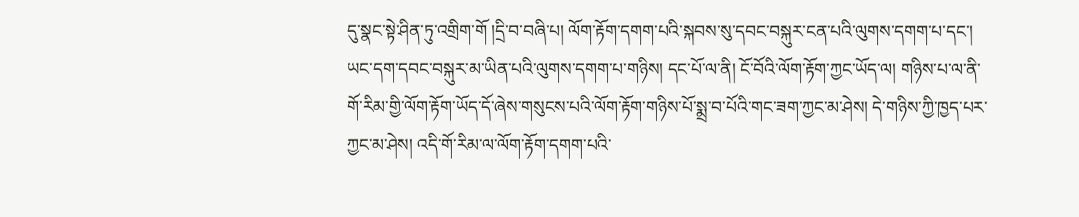དུ་སྣང་སྟེ་ཤིན་ཏུ་འགྲིག་གོ །དྲི་བ་བཞི་པ། ལོག་རྟོག་དགག་པའི་སྐབས་སུ་དབང་བསྐུར་ངན་པའི་ལུགས་དགག་པ་དང་། ཡང་དག་དབང་བསྐུར་མ་ཡིན་པའི་ལུགས་དགག་པ་གཉིས། དང་པོ་ལ་ནི། ངོ་བོའི་ལོག་རྟོག་ཀྱང་ཡོད་ལ། གཉིས་པ་ལ་ནི་གོ་རིམ་གྱི་ལོག་རྟོག་ཡོད་དོ་ཞེས་གསུངས་པའི་ལོག་རྟོག་གཉིས་པོ་སྨྲ་བ་པོའི་གང་ཟག་ཀྱང་མ་ཤེས། དེ་གཉིས་ཀྱི་ཁྱད་པར་ཀྱང་མ་ཤེས། འདི་གོ་རིམ་ལ་ལོག་རྟོག་དགག་པའི་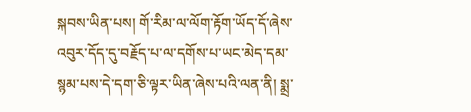སྐབས་ཡིན་པས། གོ་རིམ་ལ་ལོག་རྟོག་ཡོད་དོ་ཞེས་འབུར་དོད་དུ་བརྗོད་པ་ལ་དགོས་པ་ཡང་མེད་དམ་སྙམ་པས་དེ་དག་ཅི་ལྟར་ཡིན་ཞེས་པའི་ལན་ནི། སྨྲ་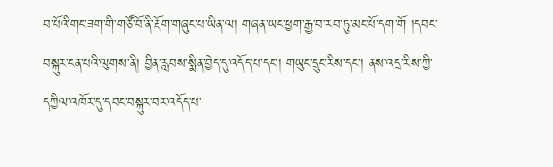བ་པོའི་གང་ཟག་གི་གཙོ་བོ་ནི་རྔོག་གཞུང་པ་ཡིན་ལ། གཞན་ཡང་ཕྱག་རྒྱ་བ་རབ་ཏུ་མང་པོ་དག་གོ །དབང་བསྐུར་ངན་པའི་ལུགས་ནི། བྱིན་རླབས་སྨིན་བྱེད་དུ་འདོད་པ་དང་། གཡུང་དྲུང་རིས་དང་། ནས་འདྲ་རིས་ཀྱི་དཀྱིལ་འཁོར་དུ་དབང་བསྐུར་བར་འདོད་པ་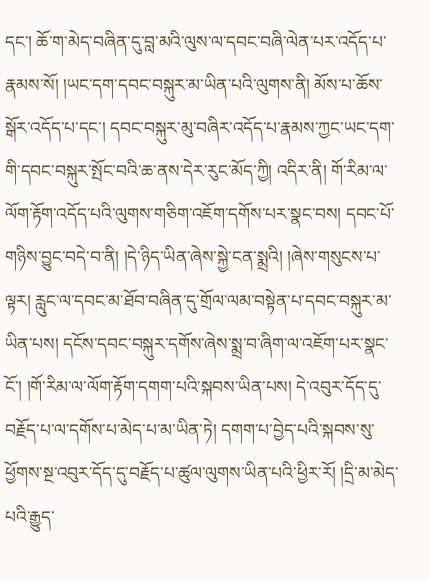དང་། ཆོ་ག་མེད་བཞིན་དུ་བླ་མའི་ལུས་ལ་དབང་བཞི་ལེན་པར་འདོད་པ་རྣམས་སོ། །ཡང་དག་དབང་བསྐུར་མ་ཡིན་པའི་ལུགས་ནི། མོས་པ་ཆོས་སྒོར་འདོད་པ་དང་། དབང་བསྐུར་མུ་བཞིར་འདོད་པ་རྣམས་ཀྱང་ཡང་དག་གི་དབང་བསྐུར་སྤོང་བའི་ཆ་ནས་དེར་རུང་མོད་ཀྱི། འདིར་ནི། གོ་རིམ་ལ་ལོག་རྟོག་འདོད་པའི་ལུགས་གཅིག་འཇོག་དགོས་པར་སྣང་བས། དབང་པོ་གཉིས་བྱུང་བདེ་བ་ནི། །དེ་ཉིད་ཡིན་ཞེས་སྐྱེ་ངན་སྨྲའི། །ཞེས་གསུངས་པ་ལྟར། རླུང་ལ་དབང་མ་ཐོབ་བཞིན་དུ་གྲོལ་ལམ་བསྟེན་པ་དབང་བསྐུར་མ་ཡིན་པས། དངོས་དབང་བསྐུར་དགོས་ཞེས་སྨྲ་བ་ཞིག་ལ་འཇོག་པར་སྣང་ངོ་། །གོ་རིམ་ལ་ལོག་རྟོག་དགག་པའི་སྐབས་ཡིན་པས། དེ་འབུར་དོད་དུ་བརྗོད་པ་ལ་དགོས་པ་མེད་པ་མ་ཡིན་ཏེ། དགག་པ་བྱེད་པའི་སྐབས་སུ་ཕྱོགས་སྔ་འབུར་དོད་དུ་བརྗོད་པ་ཚུལ་ལུགས་ཡིན་པའི་ཕྱིར་རོ། །དྲི་མ་མེད་པའི་རྒྱུད་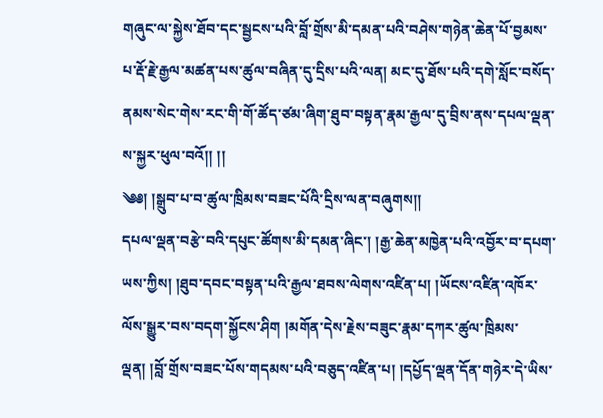གཞུང་ལ་སྐྱེས་ཐོབ་དང་སྦྱངས་པའི་བློ་གྲོས་མི་དམན་པའི་བཤེས་གཉེན་ཆེན་པོ་བྱམས་པ་རྡོ་རྗེ་རྒྱལ་མཚན་པས་ཚུལ་བཞིན་དུ་དྲིས་པའི་ལན། མང་དུ་ཐོས་པའི་དགེ་སློང་བསོད་ནམས་སེང་གེས་རང་གི་གོ་ཚོད་ཙམ་ཞིག་ཐུབ་བསྟན་རྣམ་རྒྱལ་དུ་བྲིས་ནས་དཔལ་ལྡན་ས་སྐྱར་ཕུལ་བའོ།། །།
༄༅། །སྒྲུབ་པ་བ་ཚུལ་ཁྲིམས་བཟང་པོའི་དྲིས་ལན་བཞུགས།།
དཔལ་ལྡན་བརྩེ་བའི་དཔུང་ཚོགས་མི་དམན་ཞིང་། །རྒྱ་ཆེན་མཁྱེན་པའི་འབྱོར་བ་དཔག་ཡས་ཀྱིས། །ཐུབ་དབང་བསྟན་པའི་རྒྱལ་ཐབས་ལེགས་འཛིན་པ། །ཡོངས་འཛིན་འཁོར་ལོས་སྒྱུར་བས་བདག་སྐྱོངས་ཤིག །མགོན་དེས་རྗེས་བཟུང་རྣམ་དཀར་ཚུལ་ཁྲིམས་ལྡན། །བློ་གྲོས་བཟང་པོས་གདམས་པའི་བཅུད་འཛིན་པ། །དཔྱོད་ལྡན་དོན་གཉེར་དེ་ཡིས་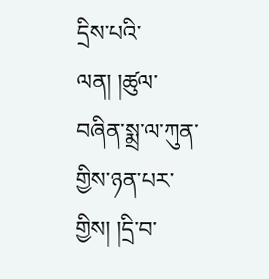དྲིས་པའི་ལན། །ཚུལ་བཞིན་སྨྲ་ལ་ཀུན་གྱིས་ཉན་པར་གྱིས། །དྲི་བ་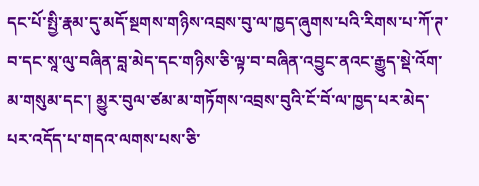དང་པོ་སྤྱི་རྣམ་དུ་མདོ་སྔགས་གཉིས་འབྲས་བུ་ལ་ཁྱད་ཞུགས་པའི་རིགས་པ་ཀོ་ཊ་བ་དང་སཱ་ལུ་བཞིན་བླ་མེད་དང་གཉིས་ཅི་ལྟ་བ་བཞིན་འབྱུང་ནའང་རྒྱུད་སྡེ་འོག་མ་གསུམ་དང་། མྱུར་བུལ་ཙམ་མ་གཏོགས་འབྲས་བུའི་ངོ་བོ་ལ་ཁྱད་པར་མེད་པར་འདོད་པ་གདའ་ལགས་པས་ཅི་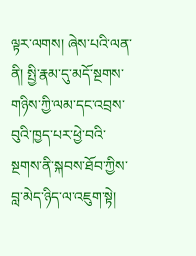ལྟར་ལགས། ཞེས་པའི་ལན་ནི། སྤྱི་རྣམ་དུ་མདོ་སྔགས་གཉིས་ཀྱི་ལམ་དང་འབྲས་བུའི་ཁྱད་པར་ཕྱེ་བའི་སྔགས་ནི་སྐབས་ཐོབ་ཀྱིས་བླ་མེད་ཉིད་ལ་འཇུག་སྟེ།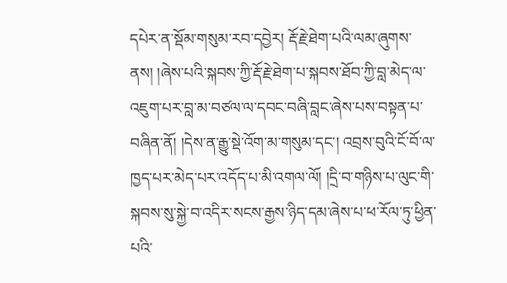དཔེར་ན་སྡོམ་གསུམ་རབ་དབྱེར། རྡོ་རྗེ་ཐེག་པའི་ལམ་ཞུགས་ནས། །ཞེས་པའི་སྐབས་ཀྱི་རྡོ་རྗེ་ཐེག་པ་སྐབས་ཐོབ་ཀྱི་བླ་མེད་ལ་འཇུག་པར་བླ་མ་བཙལ་ལ་དབང་བཞི་བླང་ཞེས་པས་བསྟན་པ་བཞིན་ནོ། །དེས་ན་རྒྱུ་སྡེ་འོག་མ་གསུམ་དང་། འབྲས་བུའི་ངོ་བོ་ལ་ཁྱད་པར་མེད་པར་འདོད་པ་མི་འགལ་ལོ། །དྲི་བ་གཉིས་པ་ལུང་གི་སྐབས་སུ་སྐྱེ་བ་འདིར་སངས་རྒྱས་ཉིད་དམ་ཞེས་པ་ཕ་རོལ་ཏུ་ཕྱིན་པའི་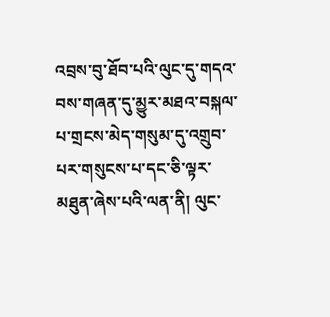འབྲས་བུ་ཐོབ་པའི་ལུང་དུ་གདའ་བས་གཞན་དུ་མྱུར་མཐའ་བསྐལ་པ་གྲངས་མེད་གསུམ་དུ་འགྲུབ་པར་གསུངས་པ་དང་ཅི་ལྟར་མཐུན་ཞེས་པའི་ལན་ནི། ལུང་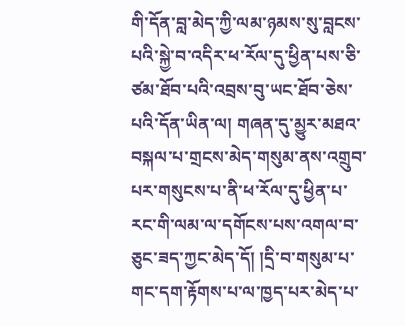གི་དོན་བླ་མེད་ཀྱི་ལམ་ཉམས་སུ་བླངས་པའི་སྐྱེ་བ་འདིར་ཕ་རོལ་དུ་ཕྱིན་པས་ཅི་ཙམ་ཐོབ་པའི་འབྲས་བུ་ཡང་ཐོབ་ཅེས་པའི་དོན་ཡིན་ལ། གཞན་དུ་མྱུར་མཐའ་བསྐལ་པ་གྲངས་མེད་གསུམ་ནས་འགྲུབ་པར་གསུངས་པ་ནི་ཕ་རོལ་དུ་ཕྱིན་པ་རང་གི་ལམ་ལ་དགོངས་པས་འགལ་བ་ཅུང་ཟད་ཀྱང་མེད་དོ། །དྲི་བ་གསུམ་པ་གང་དག་རྟོགས་པ་ལ་ཁྱད་པར་མེད་པ་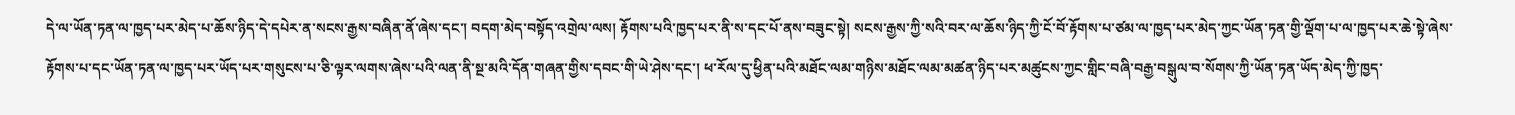དེ་ལ་ཡོན་ཏན་ལ་ཁྱད་པར་མེད་པ་ཆོས་ཉིད་དེ་དཔེར་ན་སངས་རྒྱས་བཞིན་ནོ་ཞེས་དང་། བདག་མེད་བསྟོད་འགྲེལ་ལས། རྟོགས་པའི་ཁྱད་པར་ནི་ས་དང་པོ་ནས་བཟུང་སྟེ། སངས་རྒྱས་ཀྱི་སའི་བར་ལ་ཆོས་ཉིད་ཀྱི་ངོ་བོ་རྟོགས་པ་ཙམ་ལ་ཁྱད་པར་མེད་ཀྱང་ཡོན་ཏན་གྱི་ལྡོག་པ་ལ་ཁྱད་པར་ཆེ་སྟེ་ཞེས་རྟོགས་པ་དང་ཡོན་ཏན་ལ་ཁྱད་པར་ཡོད་པར་གསུངས་པ་ཅི་ལྟར་ལགས་ཞེས་པའི་ལན་ནི་སྔ་མའི་དོན་གཞན་གྱིས་དབང་གི་ཡེ་ཤེས་དང་། ཕ་རོལ་དུ་ཕྱིན་པའི་མཐོང་ལམ་གཉིས་མཐོང་ལམ་མཚན་ཉིད་པར་མཚུངས་ཀྱང་གླིང་བཞི་བརྒྱ་བསྒུལ་བ་སོགས་ཀྱི་ཡོན་ཏན་ཡོད་མེད་ཀྱི་ཁྱད་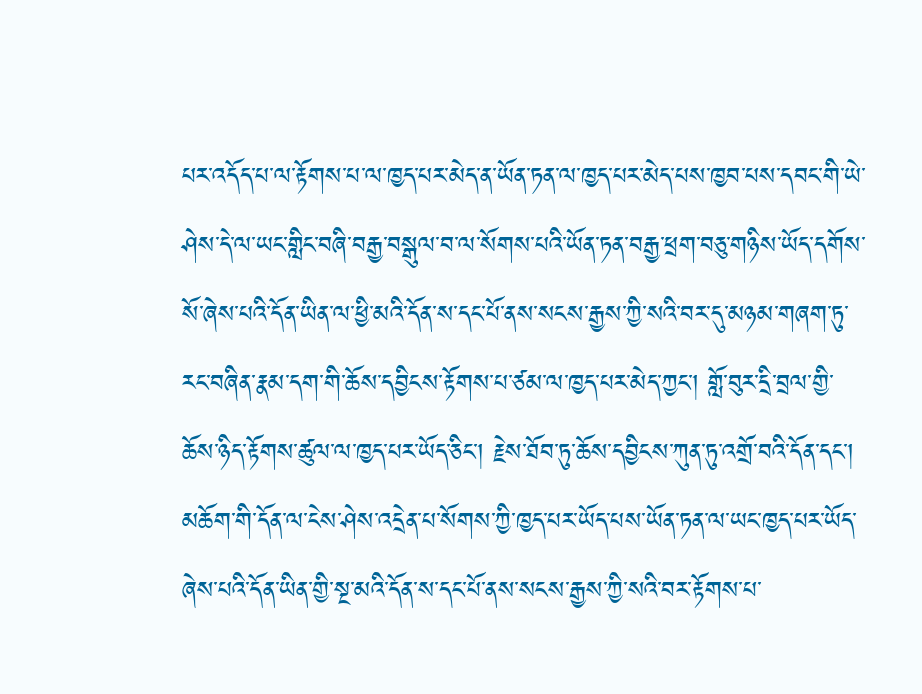པར་འདོད་པ་ལ་རྟོགས་པ་ལ་ཁྱད་པར་མེད་ན་ཡོན་ཏན་ལ་ཁྱད་པར་མེད་པས་ཁྱབ་པས་དབང་གི་ཡེ་ཤེས་དེ་ལ་ཡང་གླིང་བཞི་བརྒྱ་བསྒུལ་བ་ལ་སོགས་པའི་ཡོན་ཏན་བརྒྱ་ཕྲག་བཅུ་གཉིས་ཡོད་དགོས་སོ་ཞེས་པའི་དོན་ཡིན་ལ་ཕྱི་མའི་དོན་ས་དང་པོ་ནས་སངས་རྒྱས་ཀྱི་སའི་བར་དུ་མཉམ་གཞག་ཏུ་རང་བཞིན་རྣམ་དག་གི་ཆོས་དབྱིངས་རྟོགས་པ་ཙམ་ལ་ཁྱད་པར་མེད་ཀྱང་། གློ་བུར་དྲི་བྲལ་གྱི་ཆོས་ཉིད་རྟོགས་ཚུལ་ལ་ཁྱད་པར་ཡོད་ཅིང་། རྗེས་ཐོབ་ཏུ་ཆོས་དབྱིངས་ཀུན་ཏུ་འགྲོ་བའི་དོན་དང་། མཆོག་གི་དོན་ལ་ངེས་ཤེས་འདྲེན་པ་སོགས་ཀྱི་ཁྱད་པར་ཡོད་པས་ཡོན་ཏན་ལ་ཡང་ཁྱད་པར་ཡོད་ཞེས་པའི་དོན་ཡིན་གྱི་སྔ་མའི་དོན་ས་དང་པོ་ནས་སངས་རྒྱས་ཀྱི་སའི་བར་རྟོགས་པ་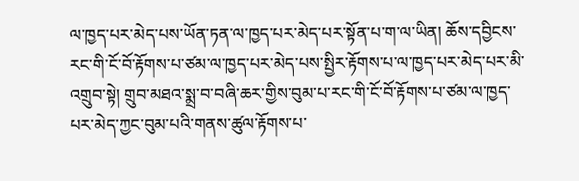ལ་ཁྱད་པར་མེད་པས་ཡོན་ཏན་ལ་ཁྱད་པར་མེད་པར་སྟོན་པ་ག་ལ་ཡིན། ཆོས་དབྱིངས་རང་གི་ངོ་བོ་རྟོགས་པ་ཙམ་ལ་ཁྱད་པར་མེད་པས་སྤྱིར་རྟོགས་པ་ལ་ཁྱད་པར་མེད་པར་མི་འགྲུབ་སྟེ། གྲུབ་མཐའ་སྨྲ་བ་བཞི་ཆར་གྱིས་བུམ་པ་རང་གི་ངོ་བོ་རྟོགས་པ་ཙམ་ལ་ཁྱད་པར་མེད་ཀྱང་བུམ་པའི་གནས་ཚུལ་རྟོགས་པ་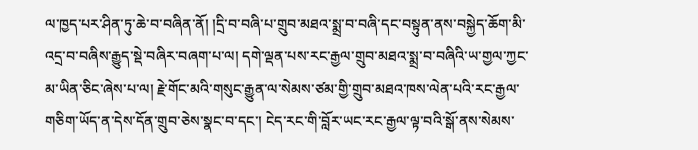ལ་ཁྱད་པར་ཤིན་ཏུ་ཆེ་བ་བཞིན་ནོ། །དྲི་བ་བཞི་པ་གྲུབ་མཐའ་སྨྲ་བ་བཞི་དང་བསྟུན་ནས་བསྐྱེད་ཆོག་མི་འདྲ་བ་བཞིས་རྒྱུད་སྡེ་བཞིར་བཞག་པ་ལ། དགེ་ལྡན་པས་རང་རྒྱལ་གྲུབ་མཐའ་སྨྲ་བ་བཞིའི་ཡ་གྱལ་ཀྱང་མ་ཡིན་ཅིང་ཞེས་པ་ལ། རྗེ་གོང་མའི་གསུང་རྒྱུན་ལ་སེམས་ཙམ་གྱི་གྲུབ་མཐའ་ཁས་ལེན་པའི་རང་རྒྱལ་གཅིག་ཡོད་ན་དེས་དོན་གྲུབ་ཅེས་སྣང་བ་དང་། ངེད་རང་གི་བློར་ཡང་རང་རྒྱལ་ལྟ་བའི་སྒོ་ནས་སེམས་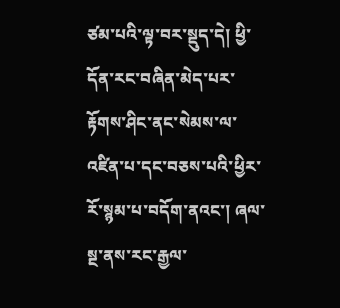ཙམ་པའི་ལྟ་བར་སྡུད་དེ། ཕྱི་དོན་རང་བཞིན་མེད་པར་རྟོགས་ཤིང་ནང་སེམས་ལ་འཛིན་པ་དང་བཅས་པའི་ཕྱིར་རོ་སྙམ་པ་བདོག་ནའང་། ཞལ་སྔ་ནས་རང་རྒྱལ་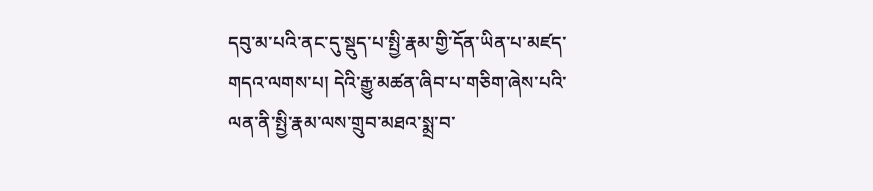དབུ་མ་པའི་ནང་དུ་སྡུད་པ་སྤྱི་རྣམ་གྱི་དོན་ཡིན་པ་མཛད་གདའ་ལགས་པ། དེའི་རྒྱུ་མཚན་ཞིབ་པ་གཅིག་ཞེས་པའི་ལན་ནི་སྤྱི་རྣམ་ལས་གྲུབ་མཐའ་སྨྲ་བ་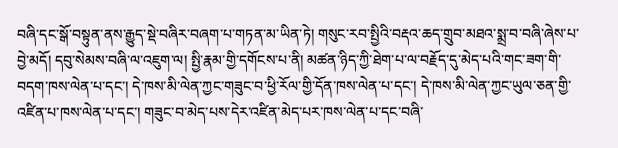བཞི་དང་སྒོ་བསྟུན་ནས་རྒྱུད་སྡེ་བཞིར་བཞག་པ་གཏན་མ་ཡིན་ཏེ། གསུང་རབ་སྤྱིའི་བརྡའ་ཆད་གྲུབ་མཐའ་སྨྲ་བ་བཞི་ཞེས་པ་བྱེ་མདོ། དབུ་སེམས་བཞི་ལ་འཇུག་ལ། སྤྱི་རྣམ་གྱི་དགོངས་པ་ནི། མཚན་ཉིད་ཀྱི་ཐེག་པ་ལ་བརྗོད་དུ་མེད་པའི་གང་ཟག་གི་བདག་ཁས་ལེན་པ་དང་། དེ་ཁས་མི་ལེན་ཀྱང་གཟུང་བ་ཕྱི་རོལ་གྱི་དོན་ཁས་ལེན་པ་དང་། དེ་ཁས་མི་ལེན་ཀྱང་ཡུལ་ཅན་གྱི་འཛིན་པ་ཁས་ལེན་པ་དང་། གཟུང་བ་མེད་པས་དེར་འཛིན་མེད་པར་ཁས་ལེན་པ་དང་བཞི་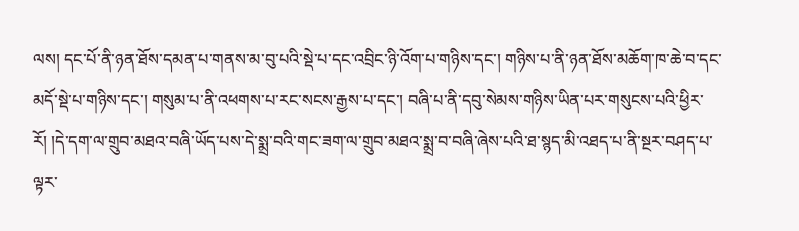ལས། དང་པོ་ནི་ཉན་ཐོས་དམན་པ་གནས་མ་བུ་པའི་སྡེ་པ་དང་འབྲིང་ཉི་འོག་པ་གཉིས་དང་། གཉིས་པ་ནི་ཉན་ཐོས་མཆོག་ཁ་ཆེ་བ་དང་མདོ་སྡེ་པ་གཉིས་དང་། གསུམ་པ་ནི་འཕགས་པ་རང་སངས་རྒྱས་པ་དང་། བཞི་པ་ནི་དབུ་སེམས་གཉིས་ཡིན་པར་གསུངས་པའི་ཕྱིར་རོ། །དེ་དག་ལ་གྲུབ་མཐའ་བཞི་ཡོད་པས་དེ་སྨྲ་བའི་གང་ཟག་ལ་གྲུབ་མཐའ་སྨྲ་བ་བཞི་ཞེས་པའི་ཐ་སྙད་མི་འཐད་པ་ནི་སྔར་བཤད་པ་ལྟར་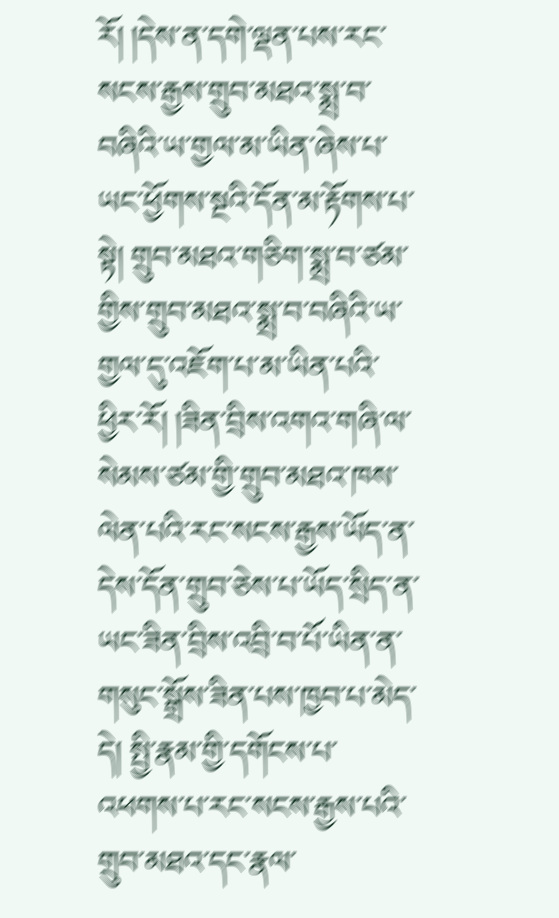རོ། །དེས་ན་དགེ་ལྡན་པས་རང་སངས་རྒྱས་གྲུབ་མཐའ་སྨྲ་བ་བཞིའི་ཡ་གྱལ་མ་ཡིན་ཞེས་པ་ཡང་ཕྱོགས་སྔའི་དོན་མ་རྟོགས་པ་སྟེ། གྲུབ་མཐའ་གཅིག་སྨྲ་བ་ཙམ་གྱིས་གྲུབ་མཐའ་སྨྲ་བ་བཞིའི་ཡ་གྱལ་དུ་འཇོག་པ་མ་ཡིན་པའི་ཕྱིར་རོ། །ཟིན་བྲིས་འགའ་གཞི་ལ་སེམས་ཙམ་གྱི་གྲུབ་མཐའ་ཁས་ལེན་པའི་རང་སངས་རྒྱས་ཡོད་ན་དེས་དོན་གྲུབ་ཅེས་པ་ཡོད་སྲིད་ན་ཡང་ཟིན་བྲིས་འབྲི་བ་པོ་ཡིན་ན་གསུང་སྒྲོས་ཟིན་པས་ཁྱབ་པ་མེད་དེ། སྤྱི་རྣམ་གྱི་དགོངས་པ་འཕགས་པ་རང་སངས་རྒྱས་པའི་གྲུབ་མཐའ་དང་རྣལ་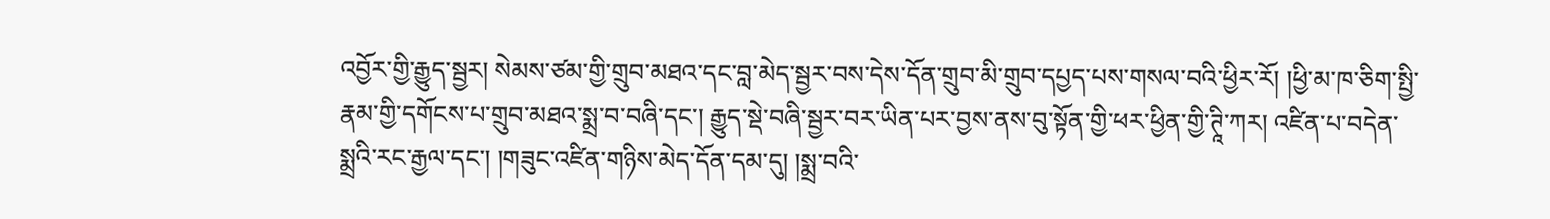འབྱོར་གྱི་རྒྱུད་སྦྱར། སེམས་ཙམ་གྱི་གྲུབ་མཐའ་དང་བླ་མེད་སྦྱར་བས་དེས་དོན་གྲུབ་མི་གྲུབ་དཔྱད་པས་གསལ་བའི་ཕྱིར་རོ། །ཕྱི་མ་ཁ་ཅིག་སྤྱི་རྣམ་གྱི་དགོངས་པ་གྲུབ་མཐའ་སྨྲ་བ་བཞི་དང་། རྒྱུད་སྡེ་བཞི་སྦྱར་བར་ཡིན་པར་བྱས་ནས་བུ་སྟོན་གྱི་ཕར་ཕྱིན་གྱི་ཊཱི་ཀར། འཛིན་པ་བདེན་སྨྲའི་རང་རྒྱལ་དང་། །གཟུང་འཛིན་གཉིས་མེད་དོན་དམ་དུ། །སྨྲ་བའི་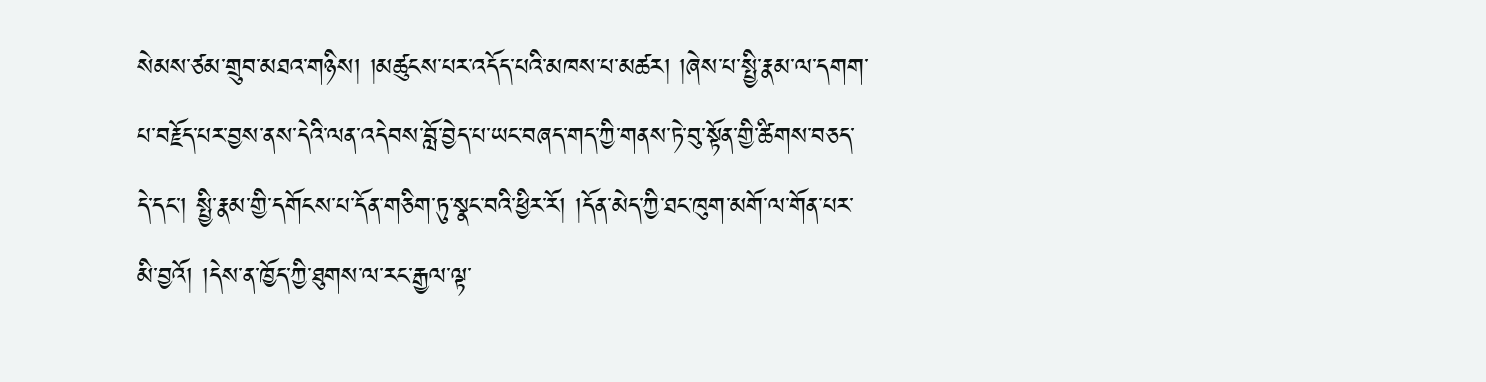སེམས་ཙམ་གྲུབ་མཐའ་གཉིས། །མཚུངས་པར་འདོད་པའི་མཁས་པ་མཚར། །ཞེས་པ་སྤྱི་རྣམ་ལ་དགག་པ་བརྗོད་པར་བྱས་ནས་དེའི་ལན་འདེབས་བློ་བྱེད་པ་ཡང་བཞད་གད་ཀྱི་གནས་ཏེ་བུ་སྟོན་གྱི་ཚིགས་བཅད་དེ་དང་། སྤྱི་རྣམ་གྱི་དགོངས་པ་དོན་གཅིག་ཏུ་སྣང་བའི་ཕྱིར་རོ། །དོན་མེད་ཀྱི་ཐང་ཁུག་མགོ་ལ་གོན་པར་མི་བྱའོ། །དེས་ན་ཁྱོད་ཀྱི་ཐུགས་ལ་རང་རྒྱལ་ལྟ་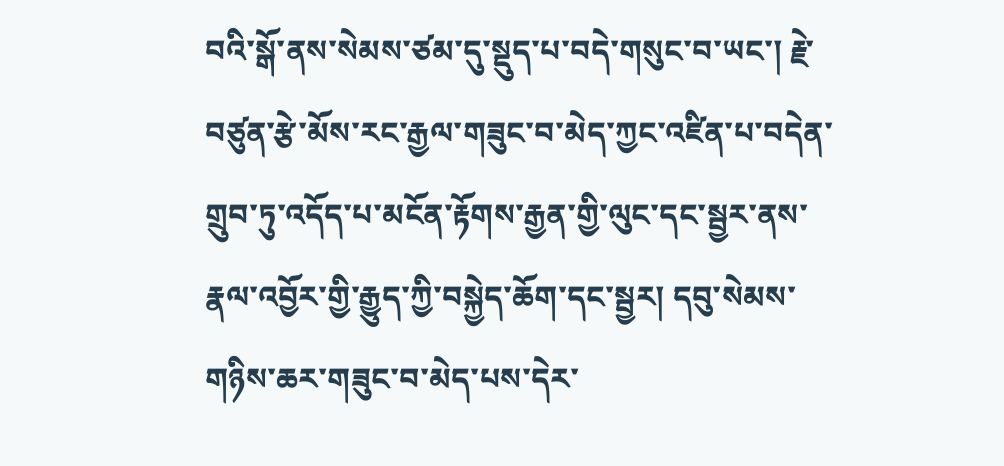བའི་སྒོ་ནས་སེམས་ཙམ་དུ་སྡུད་པ་བདེ་གསུང་བ་ཡང་། རྗེ་བཙུན་རྩེ་མོས་རང་རྒྱལ་གཟུང་བ་མེད་ཀྱང་འཛིན་པ་བདེན་གྲུབ་ཏུ་འདོད་པ་མངོན་རྟོགས་རྒྱན་གྱི་ལུང་དང་སྦྱར་ནས་རྣལ་འབྱོར་གྱི་རྒྱུད་ཀྱི་བསྐྱེད་ཆོག་དང་སྦྱར། དབུ་སེམས་གཉིས་ཆར་གཟུང་བ་མེད་པས་དེར་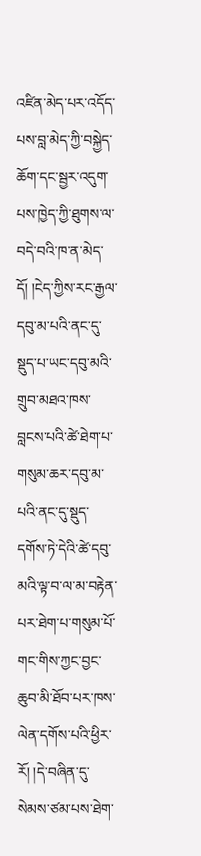འཛིན་མེད་པར་འདོད་པས་བླ་མེད་ཀྱི་བསྐྱེད་ཆོག་དང་སྦྱར་འདུག་པས་ཁྱེད་ཀྱི་ཐུགས་ལ་བདེ་བའི་ཁ་ན་མེད་དོ། །ངེད་ཀྱིས་རང་རྒྱལ་དབུ་མ་པའི་ནང་དུ་སྡུད་པ་ཡང་དབུ་མའི་གྲུབ་མཐའ་ཁས་བླངས་པའི་ཚེ་ཐེག་པ་གསུམ་ཆར་དབུ་མ་པའི་ནང་དུ་སྡུད་དགོས་ཏེ་དེའི་ཚེ་དབུ་མའི་ལྟ་བ་ལ་མ་བརྟེན་པར་ཐེག་པ་གསུམ་པོ་གང་གིས་ཀྱང་བྱང་ཆུབ་མི་ཐོབ་པར་ཁས་ལེན་དགོས་པའི་ཕྱིར་རོ། །དེ་བཞིན་དུ་སེམས་ཙམ་པས་ཐེག་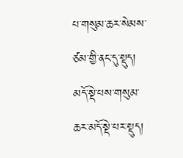པ་གསུམ་ཆར་སེམས་ཙམ་གྱི་ནང་དུ་སྡུད། མདོ་སྡེ་པས་གསུམ་ཆར་མདོ་སྡེ་པར་སྡུད།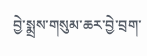བྱེ་སྨྲས་གསུམ་ཆར་བྱེ་བྲག་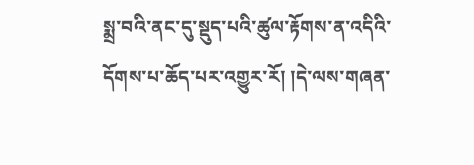སྨྲ་བའི་ནང་དུ་སྡུད་པའི་ཚུལ་རྟོགས་ན་འདིའི་དོགས་པ་ཆོད་པར་འགྱུར་རོ། །དེ་ལས་གཞན་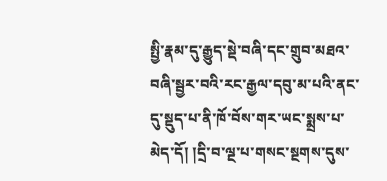སྤྱི་རྣམ་དུ་རྒྱུད་སྡེ་བཞི་དང་གྲུབ་མཐའ་བཞི་སྦྱར་བའི་རང་རྒྱལ་དབུ་མ་པའི་ནང་དུ་སྡུད་པ་ནི་ཁོ་བོས་གར་ཡང་སྨྲས་པ་མེད་དོ། །དྲི་བ་ལྔ་པ་གསང་སྔགས་དུས་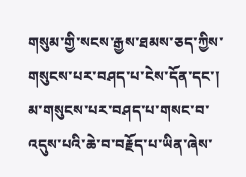གསུམ་གྱི་སངས་རྒྱས་ཐམས་ཅད་ཀྱིས་གསུངས་པར་བཤད་པ་ངེས་དོན་དང་། མ་གསུངས་པར་བཤད་པ་གསང་བ་འདུས་པའི་ཆེ་བ་བརྗོད་པ་ཡིན་ཞེས་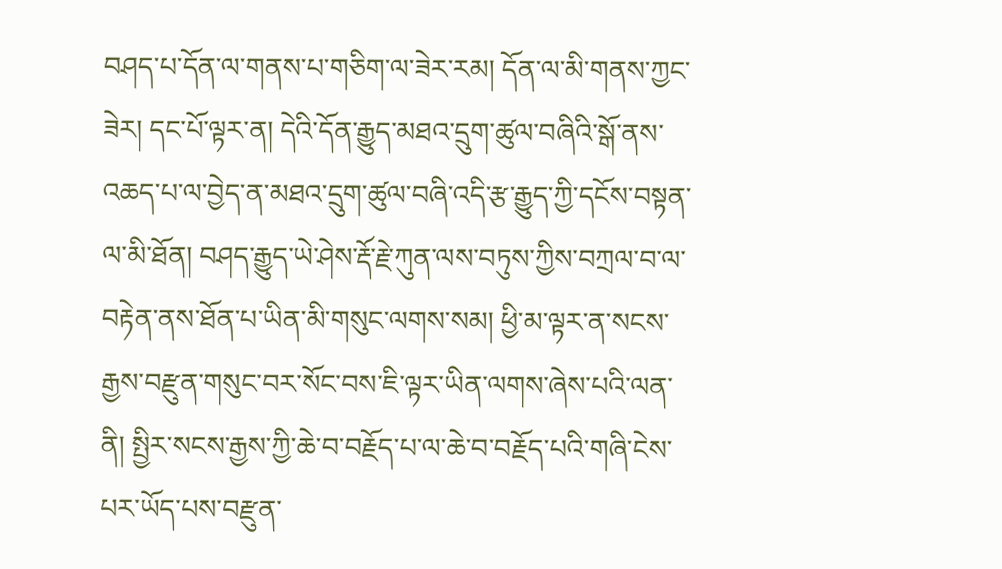བཤད་པ་དོན་ལ་གནས་པ་གཅིག་ལ་ཟེར་རམ། དོན་ལ་མི་གནས་ཀྱང་ཟེར། དང་པོ་ལྟར་ན། དེའི་དོན་རྒྱུད་མཐའ་དྲུག་ཚུལ་བཞིའི་སྒོ་ནས་འཆད་པ་ལ་བྱེད་ན་མཐའ་དྲུག་ཚུལ་བཞི་འདི་རྩ་རྒྱུད་ཀྱི་དངོས་བསྟན་ལ་མི་ཐོན། བཤད་རྒྱུད་ཡེ་ཤེས་རྡོ་རྗེ་ཀུན་ལས་བཏུས་ཀྱིས་བཀྲལ་བ་ལ་བརྟེན་ནས་ཐོན་པ་ཡིན་མི་གསུང་ལགས་སམ། ཕྱི་མ་ལྟར་ན་སངས་རྒྱས་བརྫུན་གསུང་བར་སོང་བས་ཇི་ལྟར་ཡིན་ལགས་ཞེས་པའི་ལན་ནི། སྤྱིར་སངས་རྒྱས་ཀྱི་ཆེ་བ་བརྗོད་པ་ལ་ཆེ་བ་བརྗོད་པའི་གཞི་ངེས་པར་ཡོད་པས་བརྫུན་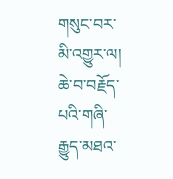གསུང་བར་མི་འགྱུར་ལ། ཆེ་བ་བརྗོད་པའི་གཞི་རྒྱུད་མཐའ་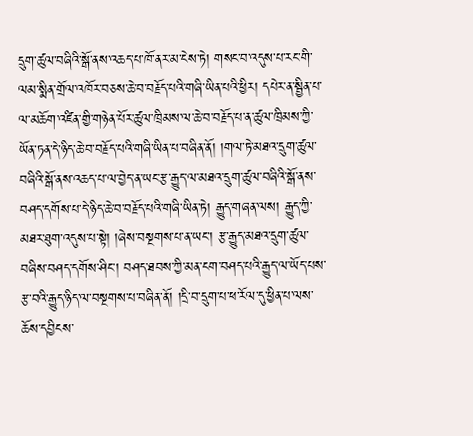དྲུག་ཚུལ་བཞིའི་སྒོ་ནས་འཆད་པ་ཁོ་ནར་མ་ངེས་ཏེ། གསང་བ་འདུས་པ་རང་གི་ལམ་སྨིན་གྲོལ་འཁོར་བཅས་ཆེ་བ་བརྗོད་པའི་གཞི་ཡིན་པའི་ཕྱིར། དཔེར་ན་སྦྱིན་པ་ལ་མཆོག་འཛིན་གྱི་གཉེན་པོར་ཚུལ་ཁྲིམས་ལ་ཆེ་བ་བརྗོད་པ་ན་ཚུལ་ཁྲིམས་ཀྱི་ཡོན་ཏན་དེ་ཉིད་ཆེ་བ་བརྗོད་པའི་གཞི་ཡིན་པ་བཞིན་ནོ། །གལ་ཏེ་མཐའ་དྲུག་ཚུལ་བཞིའི་སྒོ་ནས་འཆད་པ་ལ་བྱེད་ན་ཡང་རྩ་རྒྱུད་ལ་མཐའ་དྲུག་ཚུལ་བཞིའི་སྒོ་ནས་བཤད་དགོས་པ་དེ་ཉིད་ཆེ་བ་བརྗོད་པའི་གཞི་ཡིན་ཏེ། རྒྱུད་གཞན་ལས། རྒྱུད་ཀྱི་མཐར་ཐུག་འདུས་པ་སྟེ། །ཞེས་བསྔགས་པ་ན་ཡང་། རྩ་རྒྱུད་མཐའ་དྲུག་ཚུལ་བཞིས་བཤད་དགོས་ཤིང་། བཤད་ཐབས་ཀྱི་མན་ངག་བཤད་པའི་རྒྱུད་ལ་ཡོད་པས་རྩ་བའི་རྒྱུད་ཉིད་ལ་བསྔགས་པ་བཞིན་ནོ། །དྲི་བ་དྲུག་པ་ཕ་རོལ་དུ་ཕྱིན་པ་ལས་ཆོས་དབྱིངས་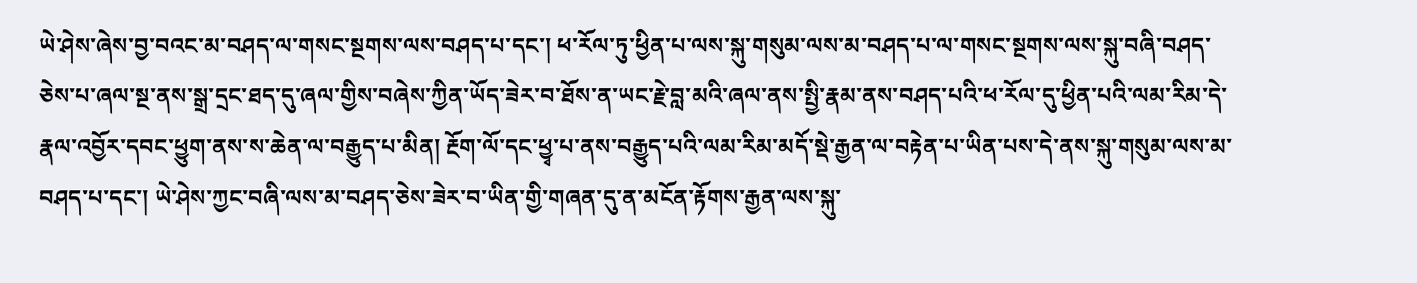ཡེ་ཤེས་ཞེས་བྱ་བའང་མ་བཤད་ལ་གསང་སྔགས་ལས་བཤད་པ་དང་། ཕ་རོལ་ཏུ་ཕྱིན་པ་ལས་སྐུ་གསུམ་ལས་མ་བཤད་པ་ལ་གསང་སྔགས་ལས་སྐུ་བཞི་བཤད་ཅེས་པ་ཞལ་སྔ་ནས་སྒྲ་དྲང་ཐད་དུ་ཞལ་གྱིས་བཞེས་ཀྱིན་ཡོད་ཟེར་བ་ཐོས་ན་ཡང་རྗེ་བླ་མའི་ཞལ་ནས་སྤྱི་རྣམ་ནས་བཤད་པའི་ཕ་རོལ་དུ་ཕྱིན་པའི་ལམ་རིམ་དེ་རྣལ་འབྱོར་དབང་ཕྱུག་ནས་ས་ཆེན་ལ་བརྒྱུད་པ་མིན། རྔོག་ལོ་དང་ཕྱྭ་པ་ནས་བརྒྱུད་པའི་ལམ་རིམ་མདོ་སྡེ་རྒྱན་ལ་བརྟེན་པ་ཡིན་པས་དེ་ནས་སྐུ་གསུམ་ལས་མ་བཤད་པ་དང་། ཡེ་ཤེས་ཀྱང་བཞི་ལས་མ་བཤད་ཅེས་ཟེར་བ་ཡིན་གྱི་གཞན་དུ་ན་མངོན་རྟོགས་རྒྱན་ལས་སྐུ་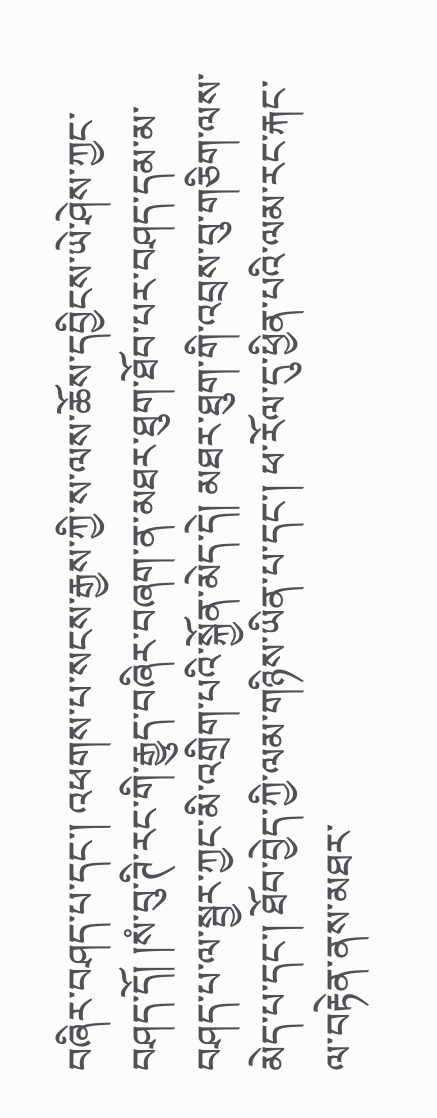བཞིར་བཤད་པ་དང་། འཕགས་པ་སངས་རྒྱས་ཀྱི་ས་ལས་ཆོས་དབྱིངས་ཡེ་ཤེས་ཀྱང་བཤད་དོ། །སཾ་བུ་ཊི་རང་གི་རྒྱུད་བཞིར་བཞག་ན་མཐར་ཐུག་ཐོབ་པར་བཤད་དམ་མ་བཤད་པ་ལ་སྦྱར་ཀྱང་མི་འགྲིག་པའི་སྐྱོན་མེད་དེ། མཐར་ཐུག་གི་འབྲས་བུ་གཅིག་ལས་མེད་པ་དང་། ཐོབ་བྱེད་ཀྱི་ལམ་གཉིས་ཡིན་པ་དང་། ཕ་རོལ་དུ་ཕྱིན་པའི་ལམ་རང་རྐང་ལ་བརྟེན་ནས་མཐར་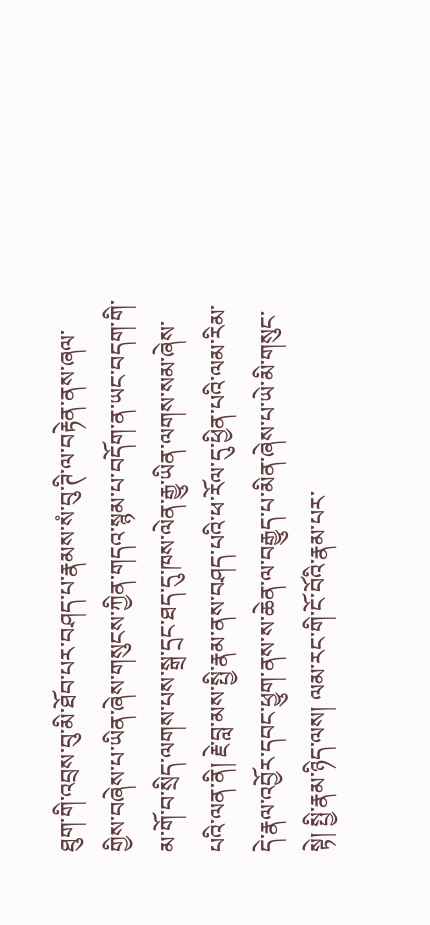ཐུག་གི་འབྲས་བུ་མི་ཐོབ་པར་བཤད་པ་རྣམས་སཾ་བུ་ཊི་ལ་བརྟེན་ནས་ཞལ་གྱིས་བཞེས་པ་ཡིན་ཞེས་གསུངས་ཀྱིན་གདའ་སྙམ་པ་བདོག་ན་ཡང་བདག་གི་མ་གོ་བ་སྲིད་ལགས་པས་སྒྲ་དྲང་ཐད་དུ་ཁས་ལེན་རྒྱུ་ཡིན་ལགས་སམ་ཞེས་པའི་ལན་ནི། རྗེ་བླ་མས་སྤྱི་རྣམ་ནས་བཤད་པའི་ཕ་རོལ་དུ་ཕྱིན་པའི་ལམ་རིམ་དེ་རྣལ་འབྱོར་དབང་ཕྱུག་ནས་ས་ཆེན་ལ་བརྒྱུད་པ་མིན་ཞེས་པ་ཡེ་མི་གསུང་སྟེ། སྤྱི་རྣམ་ཉིད་ལས། ལམ་རང་གི་ངོ་བོའི་རྣམ་པར་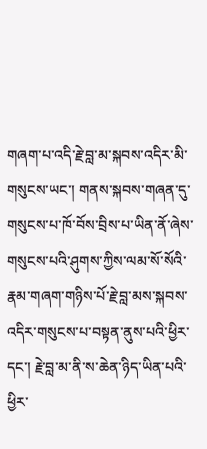གཞག་པ་འདི་རྗེ་བླ་མ་སྐབས་འདིར་མི་གསུངས་ཡང་། གནས་སྐབས་གཞན་དུ་གསུངས་པ་ཁོ་བོས་བྲིས་པ་ཡིན་ནོ་ཞེས་གསུངས་པའི་ཤུགས་ཀྱིས་ལམ་སོ་སོའི་རྣམ་གཞག་གཉིས་པོ་རྗེ་བླ་མས་སྐབས་འདིར་གསུངས་པ་བསྟན་ནུས་པའི་ཕྱིར་དང་། རྗེ་བླ་མ་ནི་ས་ཆེན་ཉིད་ཡིན་པའི་ཕྱིར་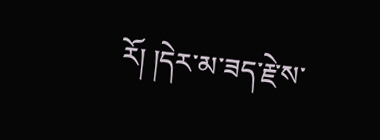རོ། །དེར་མ་ཟད་རྗེ་ས་